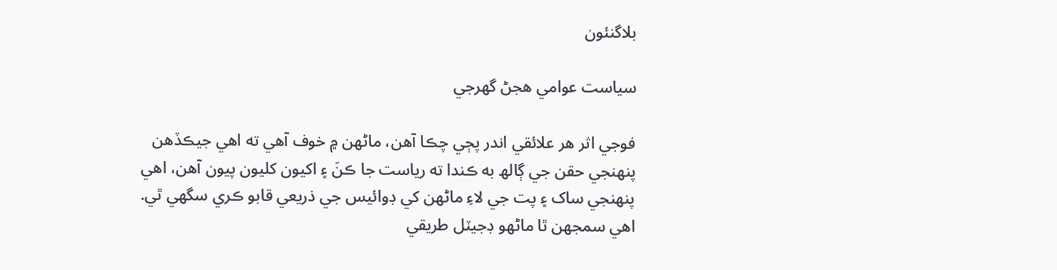بلاگنئون

سياست عوامي هجڻ گهرجي

فوجي اثر هر علائقي اندر پڄي چڪا آهن، ماڻهن ۾ خوف آهي ته اهي جيڪڏهن پنهنجي حقن جي ڳالھ به ڪندا ته رياست جا ڪنَ ۽ اکيون کليون پيون آهن، اهي پنهنجي ساک ۽ پت جي لاءِ ماڻهن کي ڊوائيس جي ذريعي قابو ڪري سگهي ٿي. اهي سمجهن ٿا ماڻهو ڊجيٽل طريقي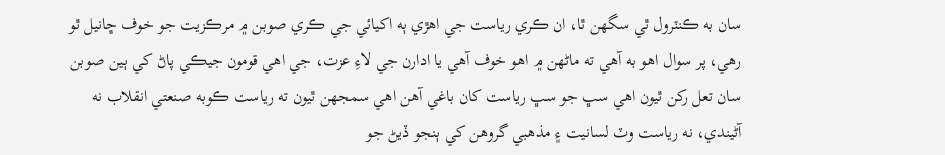سان به ڪنٽرول ٿي سگهن ٿا، ان ڪري رياست جي اهڙي ٻه اکيائي جي ڪري صوبن ۾ مرڪزيت جو خوف ڇانيل ٿو رهي، پر سوال اهو به آهي ته ماڻهن ۾ اهو خوف آهي يا ادارن جي لاءِ عزت، جي اهي قومون جيڪي پاڻ کي ٻين صوبن سان تعل رکن ٿيون اهي سڀ جو سڀ رياست کان باغي آهن اهي سمجهن ٿيون ته رياست ڪوبه صنعتي انقلاب نه آڻيندي، نه رياست وٽ لسانيت ۽ مذهبي گروهن کي ٻنجو ڏيڻ جو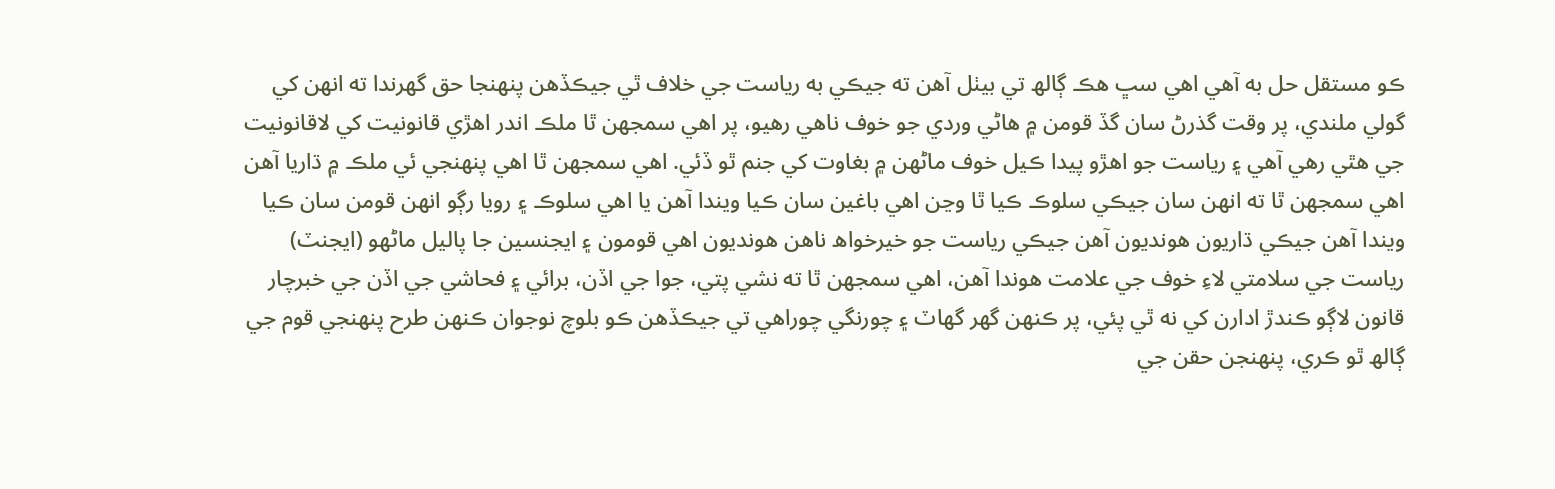ڪو مستقل حل به آهي اهي سڀ هڪ ڳالھ تي بيٺل آهن ته جيڪي به رياست جي خلاف ٿي جيڪڏهن پنهنجا حق گهرندا ته انهن کي گولي ملندي، پر وقت گذرڻ سان گڏ قومن ۾ هاڻي وردي جو خوف ناهي رهيو، پر اهي سمجهن ٿا ملڪ اندر اهڙي قانونيت کي لاقانونيت جي هٿي رهي آهي ۽ رياست جو اهڙو پيدا ڪيل خوف ماڻهن ۾ بغاوت کي جنم ٿو ڏئي. اهي سمجهن ٿا اهي پنهنجي ئي ملڪ ۾ ڌاريا آهن اهي سمجهن ٿا ته انهن سان جيڪي سلوڪ ڪيا ٿا وڃن اهي باغين سان ڪيا ويندا آهن يا اهي سلوڪ ۽ رويا رڳو انهن قومن سان ڪيا ويندا آهن جيڪي ڌاريون هونديون آهن جيڪي رياست جو خيرخواھ ناهن هونديون اهي قومون ۽ ايجنسين جا پاليل ماڻهو (ايجنٽ) رياست جي سلامتي لاءِ خوف جي علامت هوندا آهن، اهي سمجهن ٿا ته نشي پتي، جوا جي اڏن، برائي ۽ فحاشي جي اڏن جي خبرچار قانون لاڳو ڪندڙ ادارن کي نه ٿي پئي، پر ڪنهن گهر گهاٽ ۽ چورنگي چوراهي تي جيڪڏهن ڪو بلوچ نوجوان ڪنهن طرح پنهنجي قوم جي ڳالھ ٿو ڪري، پنهنجن حقن جي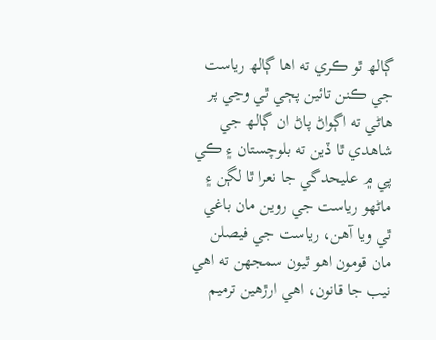ڳالھ ٿو ڪري ته اها ڳالھ رياست جي ڪنن تائين پڄي ٿي وڃي پر هاڻي ته اڳواڻ پاڻ ان ڳالھ جي شاهدي ٿا ڏين ته بلوچستان ۽ ڪي پي ۾ عليحدگي جا نعرا ٿا لڳن ۽ ماڻهو رياست جي روين مان باغي ٿي ويا آهن، رياست جي فيصلن مان قومون اهو ٿيون سمجهن ته اهي نيب جا قانون، اهي ارڙهين ترميم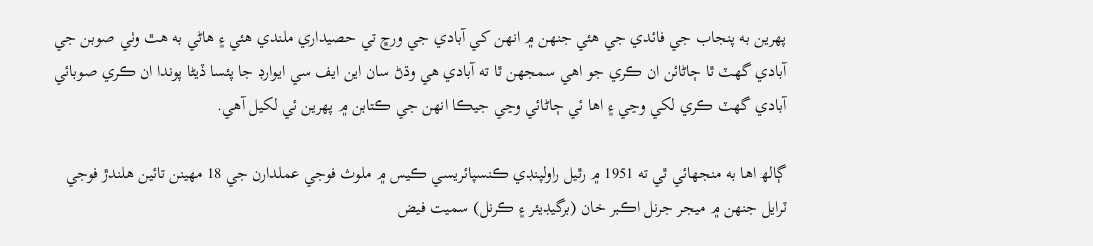پهرين به پنجاب جي فائدي جي هئي جنهن ۾ انهن کي آبادي جي ورڇ تي حصيداري ملندي هئي ۽ هاڻي به هٿ وٺي صوبن جي آبادي گهٽ ٿا ڄاڻائن ان ڪري جو اهي سمجهن ٿا ته آبادي هي وڌڻ سان اين ايف سي ايوارڊ جا پئسا ڏيڻا پوندا ان ڪري صوبائي آبادي گهٽ ڪري لکي وڃي ۽ اها ئي ڄاڻائي وڃي جيڪا انهن جي ڪتابن ۾ پهرين ئي لکيل آهي.

ڳالھ اها به منجهائي ٿي ته 1951 ۾ رٿيل راولپنڊي ڪنسپائريسي ڪيس ۾ ملوث فوجي عملدارن جي 18 مهينن تائين هلندڙ فوجي ٽرايل جنهن ۾ ميجر جرنل اڪبر خان (برگيڊيئر ۽ ڪرنل) سميت فيض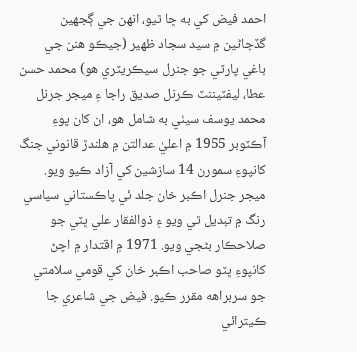احمد فيض کي به ڇا ٿيو، انهن جي ڳجهين گڏجاڻين ۾ سيد سجاد ظهير (جيڪو هنن جي باغي پارٽي جو جنرل سيڪريٽري هو) محمد حسن عطا، ليفٽيننٽ ڪرنل صديق راجا ۽ ميجر جرنل محمد يوسف سيٺي به شامل هو، ان کان پوءِ آڪٽوبر 1955 ۾ اعليٰ عدالتن ۾ هلندڙ قانوني جنگ کانپوءِ سمورن 14 سازشين کي آزاد ڪيو ويو. ميجر جنرل اڪبر خان جلد ئي پاڪستاني سياسي رنگ ۾ تبديل ٿي ويو ۽ ذوالفقار علي ڀٽي جو صلاحڪار بڻجي ويو. 1971 ۾ اقتدار ۾ اچڻ کانپوءِ ڀٽو صاحب اڪبر خان کي قومي سلامتي جو سربراهه مقرر ڪيو. فيض جي شاعري جا ڪيترائي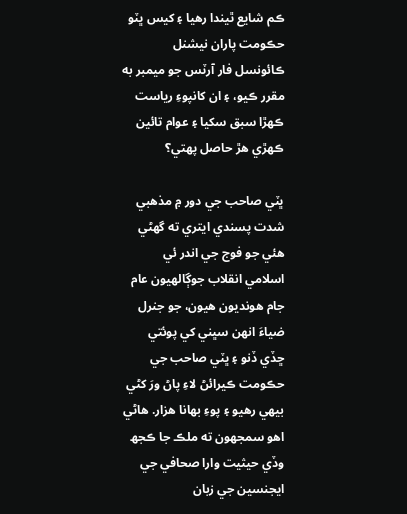ڪم شايع ٿيندا رهيا ۽ کيس ڀٽو حڪومت پاران نيشنل ڪائونسل فار آرٽس جو ميمبر به مقرر ڪيو، ۽ ان کانپوءِ رياست ڪهڙا سبق سکيا ۽ عوام تائين ڪهڙي هڙ حاصل پهتي؟

ڀٽي صاحب جي دور ۾ مذهبي شدت پسندي ايتري ته گهڻي هئي جو فوج جي اندر ئي اسلامي انقلاب جوڳالهيون عام جام هونديون هيون، جو جنرل ضياءَ انهن سڀني کي پوئتي ڇڏي ڏنو ۽ ڀٽي صاحب جي حڪومت ڪيرائڻ لاءِ پاڻ ورَ کڻي بيهي رهيو ۽ پوءِ بهانا هزار. هاڻي اهو سمجهون ته ملڪ جا ڪجھ وڏي حيثيت وارا صحافي جي ايجنسين جي زبان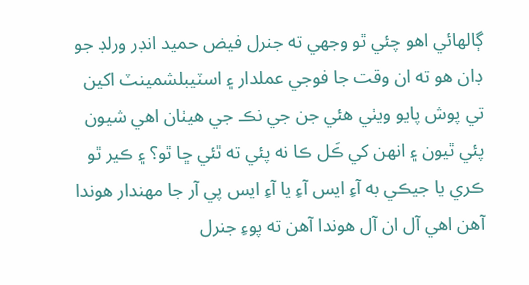ڳالهائي اهو چئي ٿو وجهي ته جنرل فيض حميد انڊر ورلڊ جو ڊان هو ته ان وقت جا فوجي عملدار ۽ اسٽيبلشمينٽ اکين تي پوش پايو ويٺي هئي جن جي نڪ جي هيٺان اهي شيون پئي ٿيون ۽ انهن کي ڪَل ڪا نه پئي ته ٿئي ڇا ٿو؟ ۽ ڪير ٿو ڪري يا جيڪي به آءِ ايس آءِ يا آءِ ايس پي آر جا مهندار هوندا آهن اهي آل ان آل هوندا آهن ته پوءِ جنرل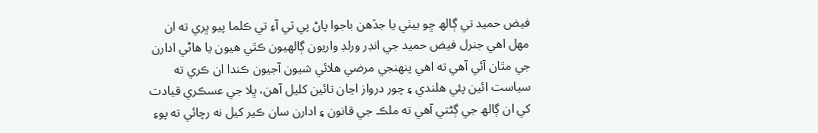فيض حميد تي ڳالھ ڇو بيٺي يا جڏهن باجوا پاڻ پي ٽي آءِ تي ڪلما پيو ڀري ته ان مهل اهي جنرل فيض حميد جي انڊر ورلڊ واريون ڳالهيون ڪٿي هيون يا هاڻي ادارن جي مٿان آئي آهي ته اهي پنهنجي مرضي هلائي شيون آجيون ڪندا ان ڪري ته سياست ائين پئي هلندي ۽ چور درواز اڃان تائين کليل آهن، ڀلا جي عسڪري قيادت کي ان ڳالھ جي ڳڻتي آهي ته ملڪ جي قانون ۽ ادارن سان ڪير کيل نه رچائي ته پوءِ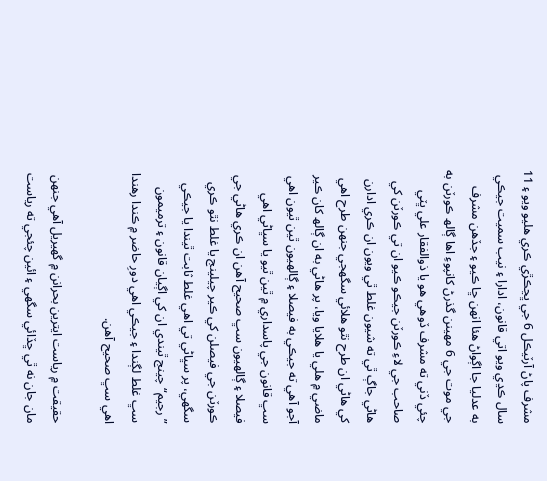مشرف پاڻ آرٽيڪل 6 جي ڀڃڪڙي ڪري هليو ويو ۽ 11 سال ڪڍي ويو اتي قانون، ادارا ۽ نيب سميت جيڪي به عدليا جا اڳواڻ هئا انهن ڇا ڪيو ۽ جڏهن مشرف جي موت جي 6 مهينن گذرڻ کانپوءِ اها ڳالھ ڪورٽن به چئي ڏني ته مشرف ڏوهي هو يا ذوالفقار علي ڀٽي صاحب جي لاءِ ڪورٽن جيڪو ڪيو ان تي ڪورٽن کي هاڻي جاڳ ٿي ته شيون غلط ٿي ويون ان ڪري ادارن کي هاڻي ان طرح نٿو هلائي سگهجي جنهن طرح اهي ماضي ۾ هلي يا هلايا ويا، پر هاڻي به ان ڳالھ کان ڪير آجو آهي ته جيڪي به فيصلا ۽ ڳالهيون ٿين ٿيون اهي سڀ قانون جي پاسداري ۾ ٿين ٿيو يا سڀاڻي اهي فيصلا ۽ ڳالهيون سڀ صحيح آهن ان ڪري هاڻي جي ڪورٽن جي فيصلن کي ڪير چيلينج يا غلط نٿو ڪري سگهي، پر سڀاڻي تي اهي غلط ثابت ٿيندا يا جيڪي ”رجيم“ چينج ٿيندي ان کي اڳيان قانون ۽ ترميمون سڀ غلط لڳندا ۽ جيڪي اهي دورِ حاضر ۾ ڪندا رهندا اهي سڀ صحيح آهن.

حقيقت ۾ رياست ايترين بحرانن ۾ گهيريل آهي جنهن مان جان نه ٿي ڇڏائي سگهي ۽ ائين چئجي ته رياست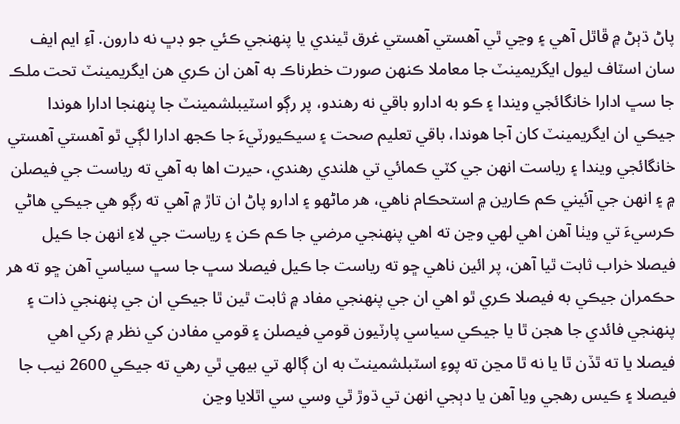پاڻ ڌٻڻ ۾ ڦاٿل آهي ۽ وڃي ٿي آهستي آهستي غرق ٿيندي يا پنهنجي ڪئي جو ڊڀ نه دارون. آءِ ايم ايف سان اسٽاف ليول ايگريمينٽ جا معاملا ڪنهن صورت خطرناڪ به آهن ان ڪري هن ايگريمينٽ تحت ملڪ جا سڀ ادارا خانگائجي ويندا ۽ ڪو به ادارو باقي نه رهندو، پر رڳو اسٽيبلشمينٽ جا پنهنجا ادارا هوندا جيڪي ان ايگريمينٽ کان آجا هوندا، باقي تعليم صحت ۽ سيڪيورٽيءَ جا ڪجھ ادارا لڳي ٿو آهستي آهستي خانگائجي ويندا ۽ رياست انهن جي کٽي ڪمائي تي هلندي رهندي، حيرت اها به آهي ته رياست جي فيصلن ۾ ۽ انهن جي آئيني ڪم ڪارين ۾ استحڪام ناهي، هر ماڻهو ۽ ادارو پاڻ ان تاڙ ۾ آهي ته رڳو هي جيڪي هاڻي ڪرسيءَ تي ويٺا آهن اهي لهي وڃن ته اهي پنهنجي مرضي جا ڪم ڪن ۽ رياست جي لاءِ انهن جا ڪيل فيصلا خراب ثابت ٿيا آهن، پر ائين ناهي ڇو ته رياست جا ڪيل فيصلا سڀ جا سڀ سياسي آهن ڇو ته هر حڪمران جيڪي به فيصلا ڪري ٿو اهي ان جي پنهنجي مفاد ۾ ثابت ٿين ٿا جيڪي ان جي پنهنجي ذات ۽ پنهنجي فائدي جا هجن ٿا يا جيڪي سياسي پارٽيون قومي فيصلن ۽ قومي مفادن کي نظر ۾ رکي اهي فيصلا يا ته ٿڏن ٿا يا نه ٿا مڃن ته پوءِ اسٽبلشمينٽ به ان ڳالھ تي بيهي ٿي رهي ته جيڪي 2600 نيب جا فيصلا ۽ ڪيس رهجي ويا آهن يا دٻجي انهن تي ڌوڙ ٿي وسي سي اٿلايا وڃن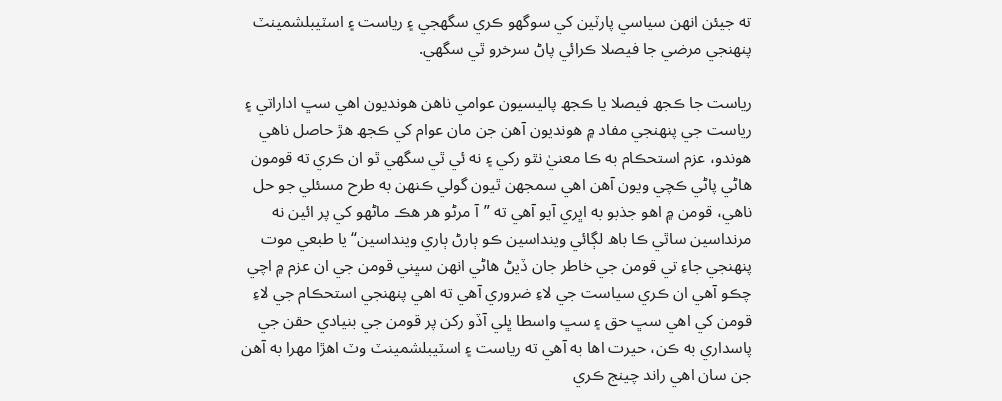ته جيئن انهن سياسي پارٽين کي سوگهو ڪري سگهجي ۽ رياست ۽ اسٽيبلشمينٽ پنهنجي مرضي جا فيصلا ڪرائي پاڻ سرخرو ٿي سگهي.

رياست جا ڪجھ فيصلا يا ڪجھ پاليسيون عوامي ناهن هونديون اهي سڀ اداراتي ۽ رياست جي پنهنجي مفاد ۾ هونديون آهن جن مان عوام کي ڪجھ هڙ حاصل ناهي هوندو، عزم استحڪام به ڪا معنيٰ نٿو رکي ۽ نه ئي ٿي سگهي ٿو ان ڪري ته قومون هاڻي پاڻي ڪچي ويون آهن اهي سمجهن ٿيون گولي ڪنهن به طرح مسئلي جو حل ناهي، قومن ۾ اهو جذبو به اڀري آيو آهي ته ”آ مرڻو هر هڪ ماڻهو کي پر ائين نه مرنداسين ساٿي ڪا باھ لڳائي وينداسين ڪو ٻارڻ ٻاري وينداسين“ يا طبعي موت پنهنجي جاءِ تي قومن جي خاطر جان ڏيڻ هاڻي انهن سڀني قومن جي ان عزم ۾ اچي چڪو آهي ان ڪري سياست جي لاءِ ضروري آهي ته اهي پنهنجي استحڪام جي لاءِ قومن کي اهي سڀ حق ۽ سڀ واسطا ڀلي آڏو رکن پر قومن جي بنيادي حقن جي پاسداري به ڪن، حيرت اها به آهي ته رياست ۽ اسٽيبلشمينٽ وٽ اهڙا مهرا به آهن جن سان اهي راند چينج ڪري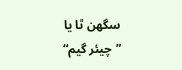سگهن ٿا يا ”چيئر گيم“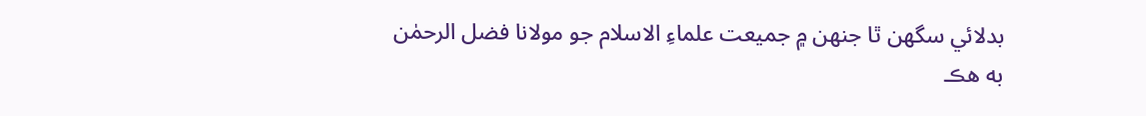بدلائي سگهن ٿا جنهن ۾ جميعت علماءِ الاسلام جو مولانا فضل الرحمٰن به هڪ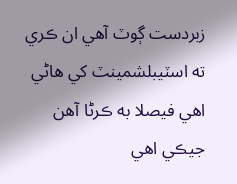زبردست ڳوٽ آهي ان ڪري ته اسٽيبلشمينٽ کي هاڻي اهي فيصلا به ڪرڻا آهن جيڪي اهي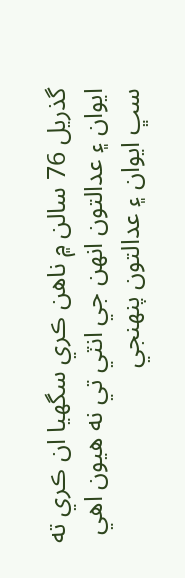گذريل 76 سالن ۾ ناهن ڪري سگهيا ان ڪري ته ايوان ۽ عدالتون انهن جي انٽي تي نه هيون اهي سڀ ايوان ۽ عدالتون پنهنجي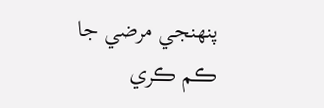پنهنجي مرضي جا ڪم ڪري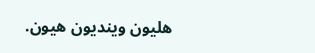هليون وينديون هيون.